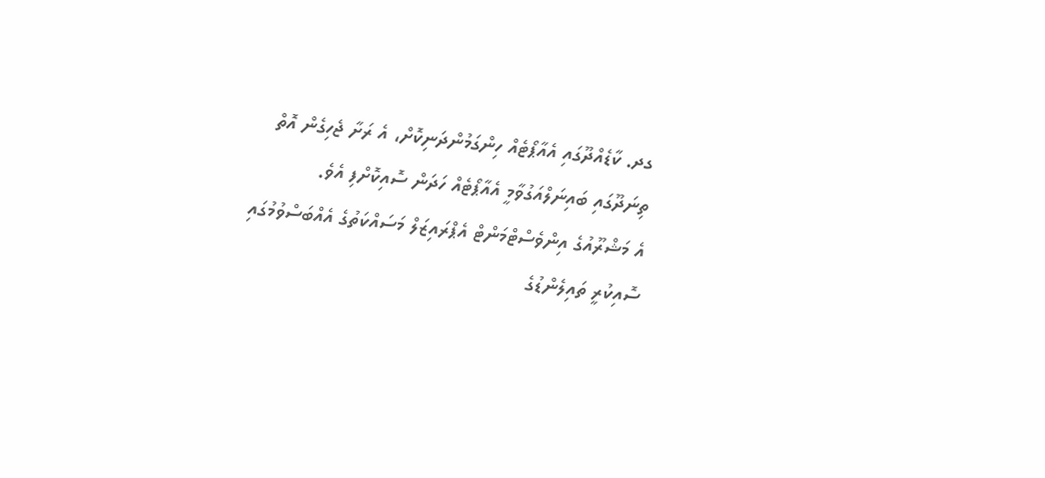ގދ. ކާޑެއްދޫގައި އެއާޕޯޓެއް ހިންގަމުންދަނިކޮށް، އެ ރަށާ ޖެހިގެން އޮތް ތިނަދޫގައި ބައިނަލްއަގުވާމީ އެއާޕޯޓެއް ހަދަން ސޮއިކޮށްފި އެވެ.
އެ މަޝްރޫއުގެ އިންވެސްޓްމަންޓް އެޕްރައިޒަލް މަސައްކަތުގެ އެއްބަސްވުމުގައި ސޮއިކުރީ ތައިލެންޑުގެ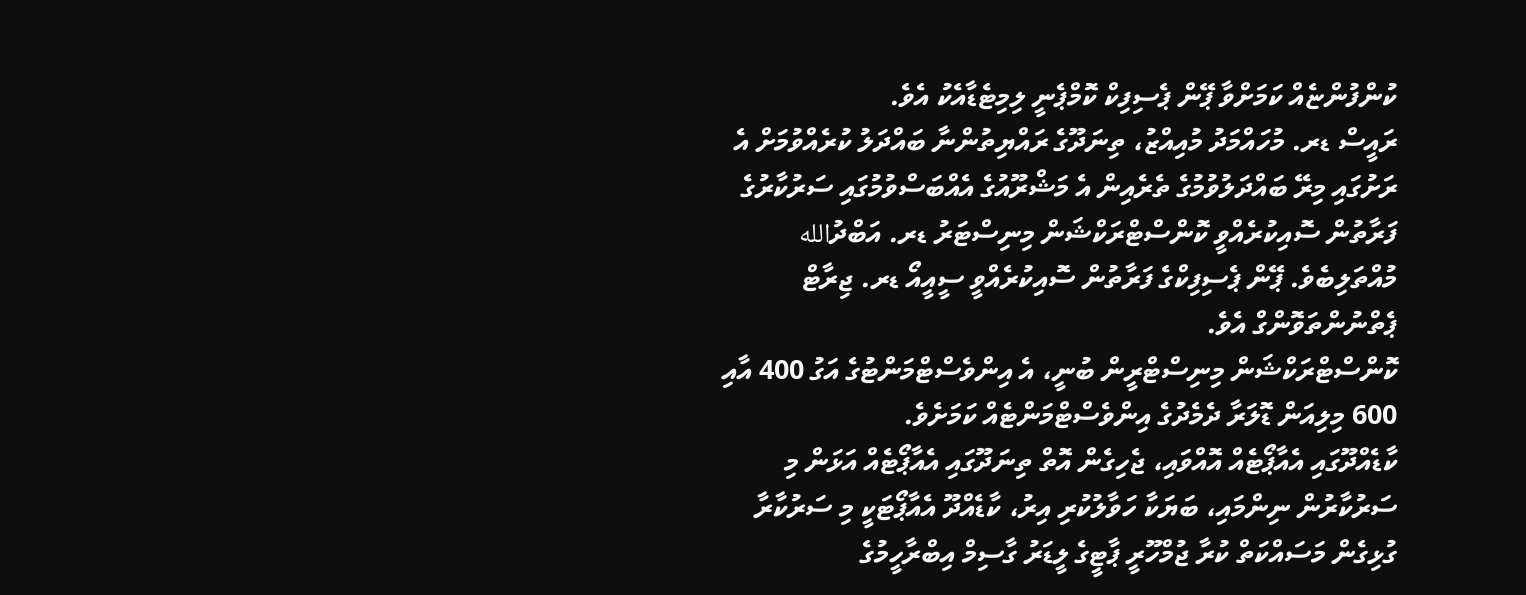ކުންފުންޏެއް ކަމަށްވާ ޕޭން ޕެސިފިކް ކޮމްޕެނީ ލިމިޓެޑާއެކު އެވެ.
ރައީސް ޑރ. މުހައްމަދު މުއިއްޒު، ތިނަދޫގެ ރައްޔިތުންނާ ބައްދަލު ކުރެއްވުމަށް އެ ރަށުގައި މިރޭ ބައްދަލުވުމުގެ ތެރެއިން އެ މަޝްރޫއުގެ އެއްބަސްވުމުގައި ސަރުކާރުގެ ފަރާތުން ސޮއިކުރެއްވީ ކޮންސްޓްރަކްޝަން މިނިސްޓަރު ޑރ. އަބްދުالله މުއްތަލިބެވެ. ޕޭން ޕެސިފިކްގެ ފަރާތުން ސޮއިކުރެއްވީ ސީއީއޯ ޑރ. ޖިރާޓް ޕެތްނުންތަވޮންގް އެވެ.
ކޮންސްޓްރަކްޝަން މިނިސްޓްރީން ބުނީ، އެ އިންވެސްޓްމަންޓުގެ އަގު 400 އާއި 600 މިލިއަން ޑޮލަރާ ދެމެދުގެ އިންވެސްޓްމަންޓެއް ކަމަށެވެ.
ކާޑެއްދޫގައި އެއާޕޯޓެއް އޮއްވައި، ޖެހިގެން އޮތް ތިނަދޫގައި އެއާޕޯޓެއް އަޅަން މި ސަރުކާރުން ނިންމައި، ބަޔަކާ ހަވާލުކުރި އިރު، ކާޑެއްދޫ އެއާޕޯޓަކީ މި ސަރުކާރާ ގުޅިގެން މަސައްކަތް ކުރާ ޖުމްހޫރީ ޕާޓީގެ ލީޑަރު ގާސިމް އިބްރާހީމުގެ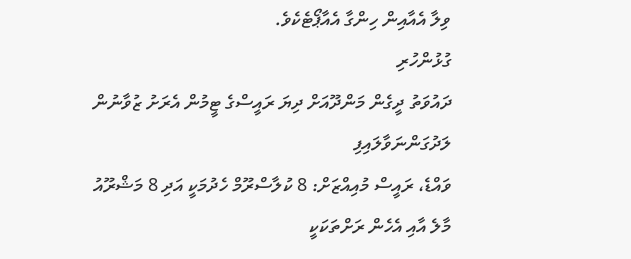ވިލާ އެއާއިން ހިންގާ އެއާޕޯޓެކެވެ.
ގުޅުންހުރި
ދައުވަތު ދީގެން މަންދޫއަށް ދިޔަ ރައީސްގެ ޓީމުން އެރަށު ޒުވާނުން ލަދުގަންނަވާލައިފި
ވައްޑެ، ރައީސް މުއިއްޒަށް: 8 ކުލާސްރޫމް ހެދުމަކީ އަދި 8 މަޝްރޫއު
މާލެ އާއި އެހެން ރަށްތަކަކީ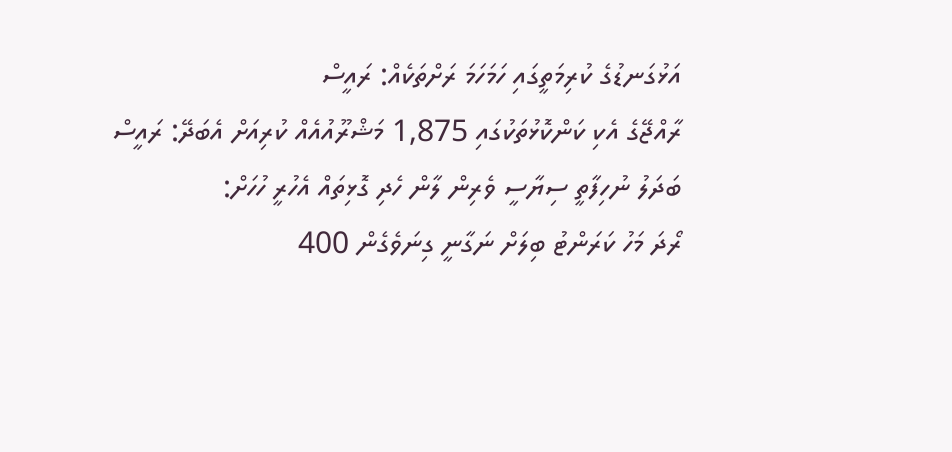އަޅުގަނޑުގެ ކުރިމަތީގައި ހަމަހަމަ ރަށްތަކެއް: ރައީސް
ރާއްޖޭގެ އެކި ކަންކޮޅުތަކުގައި 1,875 މަޝްރޫއުއެއް ކުރިއަށް އެބަދޭ: ރައީސް
ބަދަލު ނުހިފާތީ ސިޔާސީ ވެރިން ލާން ހެދި ގޮޅިތައް އެހުރީ ހުހަށް:
ރޯދަ މަހު ކަރަންޓު ބިލަށް ނަގާނީ ގިނަވެގެން 400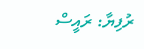ރުފިޔާ: ރައީސް